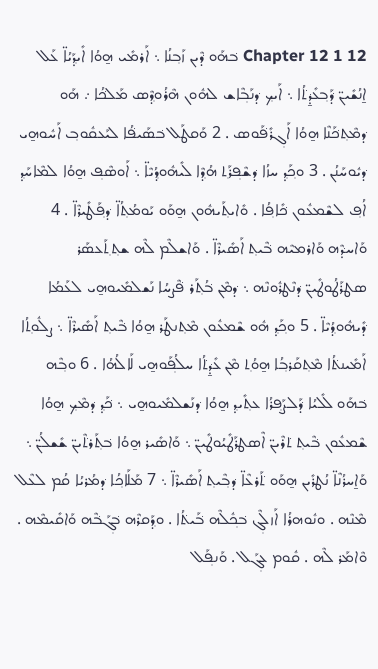12 Chapter 12 1 ܒ݁ܗܰܘ ܕ݁ܶܝܢ ܙܰܒ݂ܢܳܐ ܆ ܐܰܪܡܺܝ ܗ̱ܘܳܐ ܐܺܝܕ݂ܰܝܳܐ̈ ܥܰܠ ܐ̱ܢܳܫܺܝܢ̈ ܕ݁ܰܒ݂ܥܺܕ̱݁ܬ݁ܳܐ ܆ ܐܰܝܟ݂ ܕ݁ܢܰܒ݂ܶܐܫ ܠܗܽܘܢ ܗܶܪܳܘܕ݂ܶܣ ܡܰܠܟ݁ܳܐ ܇ ܗܰܘ ܕ݁ܡܶܬ݂ܟ݁ܰܢܶܐ ܗ̱ܘܳܐ ܐܰܓ݂ܪܺܦ݁ܰܘܣ . 2 ܘܰܩܛܰܠ ܒ݁ܣܰܝܦ݁ܳܐ ܠܝܰܥܩܽܘܒ݂ ܐܰܚܽܘܗ̱ܝ ܕ݁ܝܽܘܚܰܢܳܢ . 3 ܘܟ݂ܰܕ݂ ܚܙܳܐ ܕ݁ܫܶܦ݂ܪܰܬ݂ ܗܳܕ݂ܶܐ ܠܺܝܗܽܘܕ݂ܳܝܶܐ̈ ܆ ܐܰܘܣܶܦ݂ ܗ̱ܘܳܐ ܠܡܶܐܚܰܕ݂ ܐܳܦ݂ ܠܫܶܡܥܽܘܢ ܟ݁ܺܐܦ݂ܳܐ . ܘܺܐܝܬ݂ܰܝܗܽܘܢ ܗ̱ܘܰܘ ܝܰܘܡܳܬ݂ܳܐ̈ ܕ݁ܦ݂ܰܛܺܝܪܶܐ̈ . 4 ܘܰܐܚܕ݁ܶܗ ܘܰܐܪܡܝܶܗ ܒ݁ܶܝܬ݂ ܐܰܣܺܝܪܶܐ̈ . ܘܰܐܫܠܶܡ ܠܶܗ ܫܬ݂ܬ݂ܰܥܣܰܪ ܣܛܪܰܛܳܘܛܺܝܢ̈ ܕ݁ܢܶܛܪܽܘܢܶܗ ܆ ܕ݁ܡܶܢ ܒ݁ܳܬ݂ܰܪ ܦ݁ܶܨܚܳܐ ܢܰܫܠܡܺܝܘܗ̱ܝ ܠܥܰܡܳܐ ܕ݁ܺܝܗܽܘܕ݂ܳܝܶܐ̈ . 5 ܘܟ݂ܰܕ݂ ܗܽܘ ܫܶܡܥܽܘܢ ܡܶܬ݂ܢܛܰܪ ܗ̱ܘܳܐ ܒ݁ܶܝܬ݂ ܐܰܣܺܝܪܶܐ̈ ܆ ܨܠܽܘܬ݂ܳܐ ܐܰܡܺܝܢܬ݁ܳܐ ܡܶܬ݂ܩܰܪܒ݂ܳܐ ܗ̱ܘܳܬ݂ ܡܶܢ ܥܺܕ̱݁ܬ݁ܳܐ ܚܠܳܦ݂ܰܘܗ̱ܝ ܠܰܐܠܳܗܳܐ . 6 ܘܒ݂ܶܗ ܒ݁ܗܰܘ ܠܺܠܝܳܐ ܕ݁ܰܠܨܰܦ݂ܪܳܐ ܥܬ݂ܺܝܕ݂ ܗ̱ܘܳܐ ܕ݁ܢܰܫܠܡܺܝܘܗ̱ܝ ܆ ܟ݁ܰܕ݂ ܕ݁ܡܶܟ݂ ܗ̱ܘܳܐ ܫܶܡܥܽܘܢ ܒ݁ܶܝܬ݂ ܬ݁ܪܶܝܢ̈ ܐܶܣܛܪܰܛܺܝܳܘܛܺܝܢ̈ ܆ ܘܰܐܣܺܝܪ ܗ̱ܘܳܐ ܒ݁ܬ݂ܰܪܬ݁ܶܝܢ̈ ܫܺܫܠܳܢ̈ ܆ ܘܰܐ̱ܚܪܳܢܶܐ̈ ܢܳܛܪܺܝܢ ܗ̱ܘܰܘ ܬ݁ܰܪܥܶܐ̈ ܕ݁ܒ݂ܶܝܬ݂ ܐܰܣܺܝܪܶܐ̈ ܆ 7 ܡܰܠܰܐܟ݂ܳܐ ܕ݁ܡܳܪܝܳܐ ܩܳܡ ܠܥܶܠ ܡܶܢܶܗ . ܘܢܽܘܗܪܳܐ ܐܰܙܠܶܓ݂ ܒ݁ܟ݂ܽܠܶܗ ܒ݁ܰܝܬ݁ܳܐ . ܘܕ݂ܰܩܪܶܗ ܒ݁ܓ݂ܰܒ݁ܶܗ ܘܰܐܩܺܝܡܶܗ . ܘܶܐܡܰܪ ܠܶܗ . ܩܽܘܡ ܥܓ݂ܰܠ . ܘܰܢܦ݂ܰܠ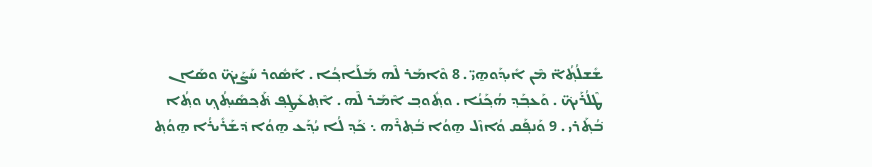ܫܺܫܠܳܬ݂ܳܐ̈ ܡܶܢ ܐܺܝܕ݂ܰܘܗ̱ܝ̈ . 8 ܘܶܐܡܰܪ ܠܶܗ ܡܰܠܰܐܟ݂ܳܐ . ܐܰܣܽܘܪ ܚܰܨܰܝܟ݁̈ ܘܣܰܐܢ ܛܶܠܳܪܰܝܟ݁̈ . ܘܰܥܒ݂ܰܕ݂ ܗܳܟ݂ܰܢܳܐ . ܘܬ݂ܽܘܒ݂ ܐܶܡܰܪ ܠܶܗ . ܐܶܬ݂ܥܰܛ̱ܦ݂ ܬ݁ܰܟ݂ܣܺܝܬ݂ܳܟ݂ ܘܬ݂ܳܐ ܒ݁ܳܬ݂ܰܪܝ . 9 ܘܰܢܦ݂ܰܩ ܘܳܐܙܶܠ ܗ̱ܘܳܐ ܒ݁ܳܬ݂ܪܶܗ ܆ ܟ݁ܰܕ݂ ܠܳܐ ܝܳܕ݂ܰܥ ܗ̱ܘܳܐ ܕ݁ܫܰܪܺܝܪܳܐ ܗ̱ܘܳܬ݂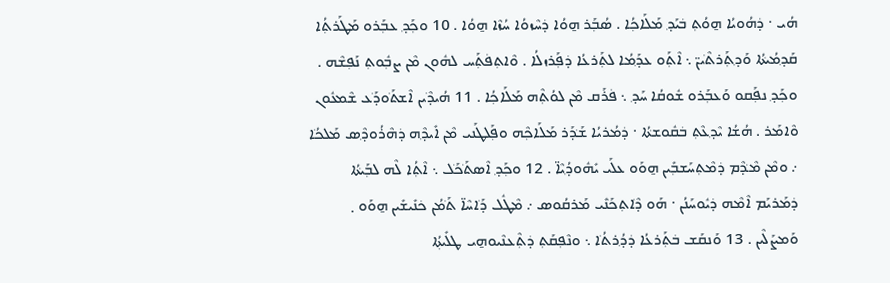ܗܳܝ ܁ ܕ݁ܗܳܘܝܳܐ ܗ̱ܘܳܬ݂ ܒ݁ܝܰܕ݂ ܡܰܠܰܐܟ݂ܳܐ . ܣܳܒ݂ܰܪ ܗ̱ܘܳܐ ܕ݁ܚܶܙܘܳܐ ܚܳܙܶܐ ܗ̱ܘܳܐ . 10 ܘܟ݂ܰܕ݂ ܥܒ݂ܰܪܘ ܡܰܛܰܪܬ݂ܳܐ ܩܰܕ݂ܡܳܝܬ݁ܳܐ ܘܰܕ݂ܬ݂ܰܪܬ݁ܶܝܢ̈ ܆ ܐܶܬ݂ܰܘ ܥܕ݂ܰܡܳܐ ܠܬ݂ܰܪܥܳܐ ܕ݁ܦ݂ܰܪܙܠܳܐ . ܘܶܐܬ݂ܦ݁ܬ݂ܰܚ ܠܗܽܘܢ ܡܶܢ ܨܒ݂ܽܘܬ݂ ܢܰܦ݂ܫܶܗ . ܘܟ݂ܰܕ݂ ܢܦ݂ܰܩܘ ܘܰܥܒ݂ܰܪܘ ܫܽܘܩܳܐ ܚܰܕ݂ ܆ ܦ݁ܪܰܩ ܡܶܢ ܠܘܳܬ݂ܶܗ ܡܰܠܰܐܟ݂ܳܐ . 11 ܗܳܝܕ݁ܶܝܢ ܐܶܫܬ݁ܰܘܕ݁ܰܥ ܫܶܡܥܽܘܢ ܘܶܐܡܰܪ . ܗܳܫܳܐ ܝܶܕ݂ܥܶܬ݂ ܒ݁ܩܽܘܫܬ݁ܳܐ ܁ ܕ݁ܡܳܪܝܳܐ ܫܰܕ݁ܰܪ ܡܰܠܰܐܟ݂ܶܗ ܘܦ݂ܰܠܛܰܢܝ ܡܶܢ ܐܺܝܕ݂ܶܗ ܕ݁ܗܶܪܳܘܕ݂ܶܣ ܡܰܠܟ݁ܳܐ ܇ ܘܡܶܢ ܡܶܕ݁ܶܡ ܕ݁ܡܶܬ݂ܚܰܫܒ݂ܺܝܢ ܗ̱ܘܰܘ ܥܠܰܝ ܝܺܗܽܘܕ݂ܳܝܶܐ̈ . 12 ܘܟ݂ܰܕ݂ ܐܶܣܬ݁ܰܟ݁ܰܠ ܆ ܐܶܬ݂ܳܐ ܠܶܗ ܠܒ݂ܰܝܬ݁ܳܐ ܕ݁ܡܰܪܝܰܡ ܐܶܡܶܗ ܕ݁ܝܽܘܚܰܢܳܢ ܁ ܗܰܘ ܕ݁ܶܐܬ݂ܟ݁ܰܢܺܝ ܡܰܪܩܳܘܣ ܇ ܡܶܛܽܠ ܕ݁ܰܐܚܶܐ̈ ܬ݁ܰܡܳܢ ܟ݁ܢܺܝܫܺܝܢ ܗ̱ܘܰܘ ܂ ܘܰܡܨܰܠܶܝܢ . 13 ܘܰܢܩܰܫ ܒ݁ܬ݂ܰܪܥܳܐ ܕ݁ܕ݂ܳܪܬ݁ܳܐ ܆ ܘܢܶܦ݂ܩܰܬ݂ ܕ݁ܬ݂ܶܥܢܶܝܘܗ̱ܝ ܛܠܺܝܬ݂ܳܐ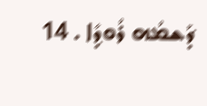ܕ݁ܰܫܡܳܗ ܪܳܘܕ݂ܺܐ . 14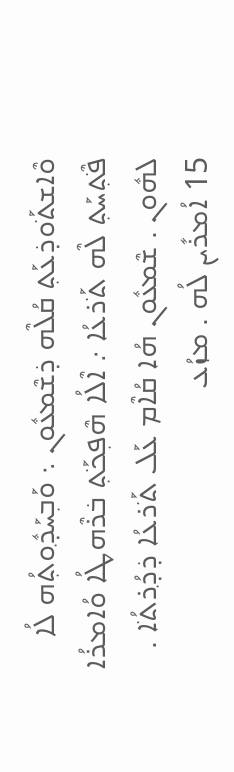ܘܶܐܫܬ݁ܰܘܕ݁ܥܰܬ݂ ܩܳܠܶܗ ܕ݁ܫܶܡܥܽܘܢ ܆ ܘܰܒ݂ܚܰܕ݂ܽܘܬ݂ܳܗ ܠܳܐ ܦ݁ܶܬ݂ܚܰܬ݂ ܠܶܗ ܬ݁ܰܪܥܳܐ ܇ ܐܶܠܳܐ ܗܶܦ݂ܟ݁ܰܬ݂ ܒ݁ܪܶܗܛܳܐ ܘܳܐܡܪܳܐ ܠܗܽܘܢ . ܫܶܡܥܽܘܢ ܗܳܐ ܩܳܐܶܡ ܥܰܠ ܬ݁ܰܪܥܳܐ ܕ݁ܕ݂ܳܪܬ݁ܳܐ . 15 ܐܳܡܪܺܝܢ ܠܳܗ . ܡܙܳܥ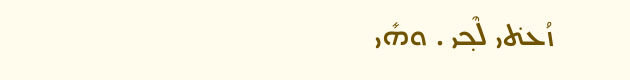ܙܳܥܬ݁ܝ ܠܶܟ݂ܝ . ܘܗܺܝ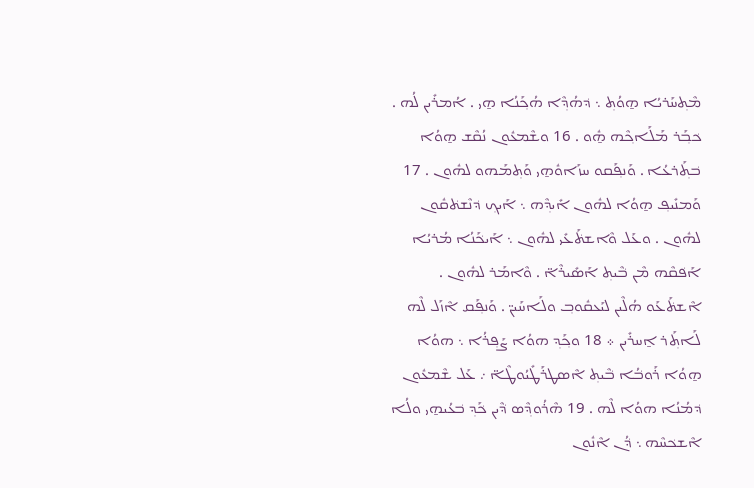ܡܶܬ݂ܚܰܪܝܳܐ ܗ̱ܘܳܬ݂ ܆ ܕ݁ܗܳܕ݂ܶܐ ܗܳܟ݂ܰܢܳܐ ܗ̱ܝ . ܐܳܡܪܺܝܢ ܠܳܗ . ܟ݁ܒ݂ܰܪ ܡܰܠܰܐܟ݂ܶܗ ܗ̱ܽܘ . 16 ܘܫܶܡܥܽܘܢ ܢܳܩܶܫ ܗ̱ܘܳܐ ܒ݁ܬ݂ܰܪܥܳܐ . ܘܰܢܦ݂ܰܩܘ ܚܙܰܐܘܽܗ̱ܝ ܘܰܬ݂ܡܰܗܘ ܠܗܽܘܢ . 17 ܘܰܡܢܺܝܦ݂ ܗ̱ܘܳܐ ܠܗܽܘܢ ܐܺܝܕ݂ܶܗ ܆ ܐܰܝܟ݂ ܕ݁ܢܶܫܬ݁ܩܽܘܢ ܠܗܽܘܢ . ܘܥܰܠ ܘܶܐܫܬ݁ܰܥܺܝ ܠܗܽܘܢ ܆ ܐܰܝܟ݁ܰܢܳܐ ܡܳܪܝܳܐ ܐܰܦ݁ܩܶܗ ܡܶܢ ܒ݁ܶܝܬ݂ ܐܰܣܺܝܪܶܐ̈ . ܘܶܐܡܰܪ ܠܗܽܘܢ . ܐܶܫܬ݁ܰܥܰܘ ܗܳܠܶܝܢ ܠܝܰܥܩܽܘܒ݂ ܘܠܰܐܚܰܝܢ̈ . ܘܰܢܦ݂ܰܩ ܐܶܙܰܠ ܠܶܗ ܠܰܐܬ݂ܰܪ ܐ̱ܚܪܺܝܢ ܀ 18 ܘܟ݂ܰܕ݂ ܗܘܳܐ ܨܰܦ݂ܪܳܐ ܆ ܗܘܳܐ ܗ̱ܘܳܐ ܪܰܘܒ݁ܳܐ ܒ݁ܶܝܬ݂ ܐܶܣܛܪܰܛܺܝܳܘܛܶܐ̈ ܇ ܥܰܠ ܫܶܡܥܽܘܢ ܕ݁ܡܳܢܳܐ ܗܘܳܐ ܠܶܗ . 19 ܗܶܪܳܘܕ݂ܶܣ ܕ݁ܶܝܢ ܟ݁ܰܕ݂ ܒ݁ܥܳܝܗ̱ܝ ܘܠܳܐ ܐܶܫܟ݁ܚܶܗ ܆ ܕ݁ܳܢ ܐܶܢܽܘܢ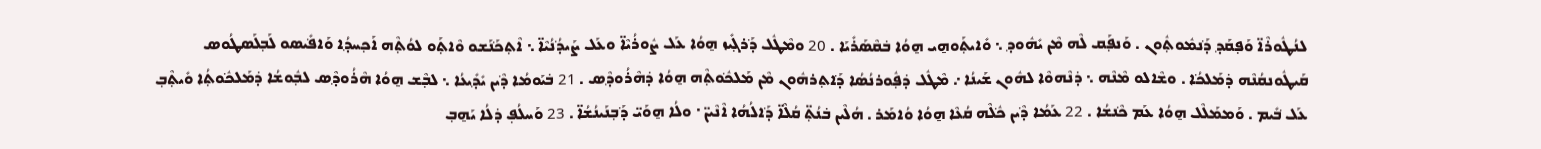ܠܢܳܛܽܘܪܶܐ̈ ܘܰܦ݂ܩܰܕ݂ ܕ݁ܰܢܡܽܘܬ݂ܽܘܢ . ܘܰܢܦ݂ܰܩ ܠܶܗ ܡܶܢ ܝܺܗܽܘܕ݂ ܆ ܘܺܐܝܬ݂ܰܘܗ̱ܝ ܗ̱ܘܳܐ ܒ݁ܩܶܣܰܪܺܝܰܐ . 20 ܘܡܶܛܽܠ ܕ݁ܰܪܓ݂ܺܝܙ ܗ̱ܘܳܐ ܥܰܠ ܨܽܘܪܳܝܶܐ̈ ܘܥܰܠ ܨܰܝܕ݁ܳܢܳܝܶܐ̈ ܆ ܐܶܬ݂ܟ݁ܰܢܰܫܘ ܘܶܐܬ݂ܰܘ ܠܘܳܬ݂ܶܗ ܐܰܟ݂ܚܕ݂ܳܐ ܘܰܐܦ݁ܺܝܣܘ ܠܰܒ݂ܠܰܣܛܳܘܣ ܩܰܝܛܽܘܢܩܳܢܶܗ ܕ݁ܡܰܠܟ݁ܳܐ . ܘܫܶܐܠܘ ܡܶܢܶܗ ܆ ܕ݁ܢܶܗܘܶܐ ܠܗܽܘܢ ܫܰܝܢܳܐ ܇ ܡܶܛܽܠ ܕ݁ܦ݂ܽܘܪܢܳܣܳܐ ܕ݁ܰܐܬ݂ܪܗܽܘܢ ܡܶܢ ܡܰܠܟ݁ܽܘܬ݂ܶܗ ܗ̱ܘܳܐ ܕ݁ܗܶܪܳܘܕ݂ܶܣ . 21 ܒ݁ܝܰܘܡܳܐ ܕ݁ܶܝܢ ܝܺܕ݂ܺܝܥܳܐ ܆ ܠܒ݂ܶܫ ܗ̱ܘܳܐ ܗܶܪܳܘܕ݂ܶܣ ܠܒ݂ܽܘܫܳܐ ܕ݁ܡܰܠܟ݁ܽܘܬ݂ܳܐ ܘܺܝܬ݂ܶܒ݂ ܥܰܠ ܒ݁ܺܝܡ . ܘܰܡܡܰܠܶܠ ܗ̱ܘܳܐ ܥܰܡ ܟ݁ܶܢܫܳܐ . 22 ܥܰܡܳܐ ܕ݁ܶܝܢ ܟ݁ܽܠܶܗ ܩܳܥܶܐ ܗ̱ܘܳܐ ܘܳܐܡܰܪ . ܗܳܠܶܝܢ ܒ݁ܢܳܬ݂̈ ܩܳܠܶܐ̈ ܕ݁ܰܐܠܳܗܳܐ ܐܶܢܶܝܢ̈ ܁ ܘܠܳܐ ܗ̱ܘܰܝ̈ ܕ݁ܰܒ݂ܢܰܝܢܳܫܳܐ̈ . 23 ܘܰܚܠܳܦ݂ ܕ݁ܠܳܐ ܝܰܗ̱ܒ݂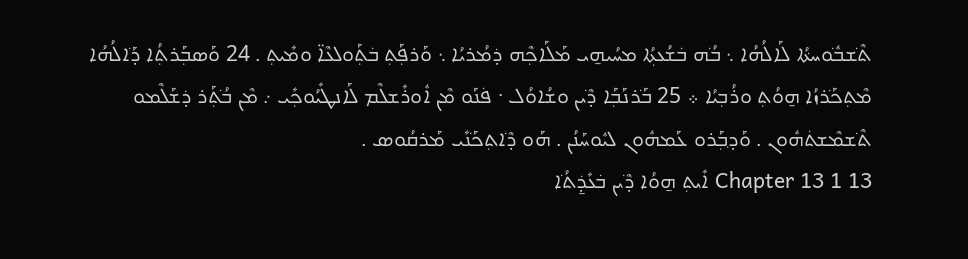ܬ݁ܶܫܒ݁ܽܘܚܬ݁ܳܐ ܠܰܐܠܳܗܳܐ ܆ ܒ݁ܳܗ ܒ݁ܫܳܥܬ݂ܳܐ ܡܚܳܝܗ̱ܝ ܡܰܠܰܐܟ݂ܶܗ ܕ݁ܡܳܪܝܳܐ ܆ ܘܰܪܦ݂ܰܬ݂ ܒ݁ܬ݂ܰܘܠܥܶܐ̈ ܘܡܺܝܬ݂ . 24 ܘܰܣܒ݂ܰܪܬ݂ܳܐ ܕ݁ܰܐܠܳܗܳܐ ܡܶܬ݂ܟ݁ܰܪܙܳܐ ܗ̱ܘܳܬ݂ ܘܪܳܒ݂ܝܳܐ ܀ 25 ܒ݁ܰܪܢܰܒ݂ܰܐ ܕ݁ܶܝܢ ܘܫܳܐܘܳܠ ܁ ܦ݁ܢܰܘ ܡܶܢ ܐܽܘܪܺܫܠܶܡ ܠܰܐܢܛܺܝܳܘܟ݂ܺܝ ܇ ܡܶܢ ܒ݁ܳܬ݂ܰܪ ܕ݁ܫܰܠܶܡܘ ܬ݁ܶܫܡܶܫܬ݁ܗܽܘܢ . ܘܰܕ݂ܒ݂ܰܪܘ ܥܰܡܗܽܘܢ ܠܝܽܘܚܰܢܳܢ . ܗܰܘ ܕ݁ܶܐܬ݂ܟ݁ܰܢܺܝ ܡܰܪܩܳܘܣ .
13 Chapter 13 1 ܐܺܝܬ݂ ܗ̱ܘܳܐ ܕ݁ܶܝܢ ܒ݁ܥܺܕ̱݁ܬ݁ܳܐ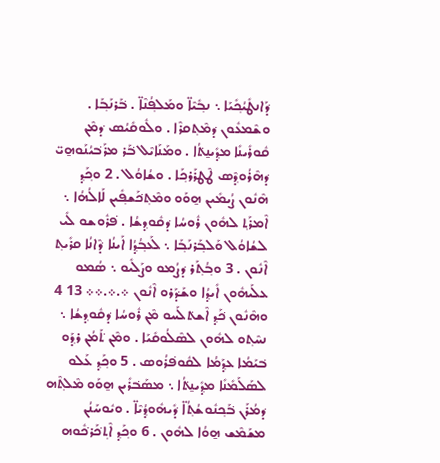ܕ݁ܰܐܢܛܺܝܳܟ݂ܺܝܰܐ ܆ ܢܒ݂ܺܝܶܐ̈ ܘܡܰܠܦ݂ܳܢܶܐ̈ . ܒ݁ܰܪܢܰܒ݂ܰܐ . ܘܫܶܡܥܽܘܢ ܕ݁ܡܶܬ݂ܩܪܶܐ . ܘܠܽܘܩܺܝܳܣ ܕ݁ܡܶܢ ܩܽܘܪܺܝܢܺܐ ܡܕ݂ܺܝܢ̱ܬ݁ܳܐ . ܘܡܰܢܰܐܝܶܠ ܒ݁ܰܪ ܡܪܰܒ݁ܝܳܢܰܘܗ̱ܝ̈ ܕ݁ܗܶܪܳܘܕ݂ܶܣ ܛܶܛܪܰܪܟ݂ܰܐ . ܘܫܳܐܘܳܠ . 2 ܘܟ݂ܰܕ݂ ܗܶܢܽܘܢ ܨܳܝܡܺܝܢ ܗ̱ܘܰܘ ܘܡܶܬ݂ܟ݁ܰܫܦ݂ܺܝܢ ܠܰܐܠܳܗܳܐ ܆ ܐܶܡܪܰܬ݂ ܠܗܽܘܢ ܪܽܘܚܳܐ ܕ݁ܩܽܘܕ݂ܫܳܐ . ܦ݁ܪܽܘܫܘ ܠܺܝ ܠܫܳܐܘܳܠ ܘܰܠܒ݂ܰܪܢܰܒ݂ܰܐ ܆ ܠܰܥܒ݂ܳܕ݂ܳܐ ܐܰܝܢܳܐ ܕ݁ܶܐܢܳܐ ܩܪܺܝܬ݂ ܐܶܢܽܘܢ . 3 ܘܒ݂ܳܬ݂ܰܪ ܕ݁ܨܳܡܘ ܘܨܰܠܺܝܘ ܆ ܣܳܡܘ ܥܠܰܝܗܽܘܢ ܐܺܝܕ݂ܳܐ ܘܫܰܕ݁ܰܪܘ ܐܶܢܽܘܢ ܀.܀.܀܀ 13 4 ܘܗܶܢܽܘܢ ܟ݁ܰܕ݂ ܐܶܫܬ݁ܠܰܚܘ ܡܶܢ ܪܽܘܚܳܐ ܕ݁ܩܽܘܕ݂ܫܳܐ ܆ ܢܚܶܬ݂ܘ ܠܗܽܘܢ ܠܣܶܠܳܘܩܺܝܰܐ . ܘܡܶܢ ܬ݁ܰܡܳܢ ܪܕ݂ܰܘ ܒ݁ܝܰܡܳܐ ܥܕ݂ܰܡܳܐ ܠܩܽܘܦ݁ܪܳܘܣ . 5 ܘܟ݂ܰܕ݂ ܥܰܠܘ ܠܣܰܠܰܡܺܢܺܐ ܡܕ݂ܺܝܢ̱ܬ݁ܳܐ ܆ ܡܣܰܒ݁ܪܺܝܢ ܗ̱ܘܰܘ ܡܶܠܬ݂ܶܗ ܕ݁ܡܳܪܰܢ ܒ݁ܰܟ݂ܢܽܘܫܳܬ݂ܳܐ̈ ܕ݁ܺܝܗܽܘܕ݂ܳܝܶܐ̈ . ܘܝܽܘܚܰܢܳܢ ܡܫܰܡܶܫ ܗ̱ܘܳܐ ܠܗܽܘܢ . 6 ܘܟ݂ܰܕ݂ ܐܶܬ݂ܟ݁ܰܪܟ݁ܽܘܗ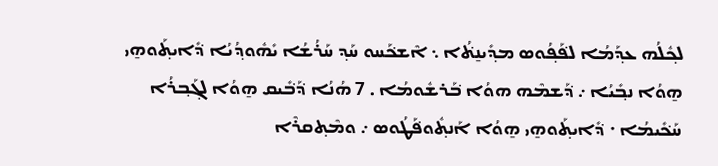ܠܟ݂ܽܠܳܗ ܥܕ݂ܰܡܳܐ ܠܦ݁ܰܦ݂ܳܘܣ ܡܕ݂ܺܝܢ̱ܬ݁ܳܐ ܆ ܐܶܫܟ݁ܰܚܘ ܚܰܕ݂ ܚܰܪܳܫܳܐ ܝܺܗܽܘܕ݂ܳܝܳܐ ܕ݁ܺܐܝܬ݂ܰܘܗ̱ܝ ܗ̱ܘܳܐ ܢܒ݂ܺܝܳܐ ܇ ܕ݁ܰܫܡܶܗ ܗܘܳܐ ܒ݁ܰܪܫܽܘܡܳܐ . 7 ܗܳܢܳܐ ܕ݁ܰܒ݁ܺܝܩ ܗ̱ܘܳܐ ܠܓ݂ܰܒ݂ܪܳܐ ܚܰܟ݁ܺܝܡܳܐ ܁ ܕ݁ܺܐܝܬ݂ܰܘܗ̱ܝ ܗ̱ܘܳܐ ܐܰܢܬ݂ܽܘܦ݁ܰܛܳܘܣ ܇ ܘܡܶܬ݂ܩܪܶܐ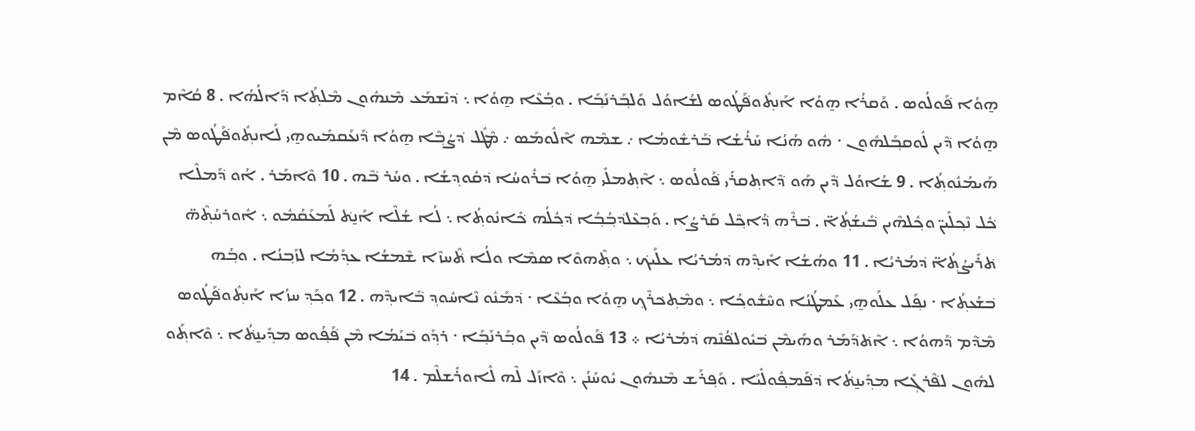ܗ̱ܘܳܐ ܦ݁ܰܘܠܳܘܣ . ܘܰܩܪܳܐ ܗ̱ܘܳܐ ܐܰܢܬ݂ܽܘܦ݁ܰܛܳܘܣ ܠܫܳܐܘܳܠ ܘܰܠܒ݂ܰܪܢܰܒ݂ܰܐ . ܘܒ݂ܳܥܶܐ ܗ̱ܘܳܐ ܆ ܕ݁ܢܶܫܡܰܥ ܡܶܢܗܽܘܢ ܡܶܠܬ݂ܳܐ ܕ݁ܰܐܠܳܗܳܐ . 8 ܩܳܐܶܡ ܗ̱ܘܳܐ ܕ݁ܶܝܢ ܠܽܘܩܒ݂ܰܠܗܽܘܢ ܁ ܗܽܘ ܗܳܢܳܐ ܚܰܪܳܫܳܐ ܒ݁ܰܪܫܽܘܡܳܐ ܇ ܫܡܶܗ ܐܶܠܽܘܡܰܣ ܇ ܡܶܛܽܠ ܕ݁ܨܳܒ݂ܶܐ ܗ̱ܘܳܐ ܕ݁ܰܢܥܰܩܡܺܝܘܗ̱ܝ ܠܰܐܢܬ݂ܽܘܦ݁ܰܛܳܘܣ ܡܶܢ ܗܰܝܡܳܢܽܘܬ݂ܳܐ . 9 ܫܳܐܘܳܠ ܕ݁ܶܝܢ ܗܰܘ ܕ݁ܶܐܬ݂ܩܪܺܝ ܦ݁ܰܘܠܳܘܣ ܆ ܐܶܬ݂ܡܠܺܝ ܗ̱ܘܳܐ ܒ݁ܪܽܘܚܳܐ ܕ݁ܩܽܘܕ݂ܫܳܐ . ܘܚܳܪ ܒ݁ܶܗ . 10 ܘܶܐܡܰܪ . ܐܳܘ ܕ݁ܰܡܠܶܐ ܟ݁ܽܠ ܢܶܟ݂ܠܺܝܢ̈ ܘܟ݂ܽܠܗܶܝܢ ܒ݁ܺܝܫܳܬ݂ܳܐ̈ . ܒ݁ܪܶܗ ܕ݁ܳܐܟ݂ܶܠ ܩܰܪܨܳܐ . ܘܰܒ݂ܥܶܠܕ݁ܒ݂ܳܒ݂ܳܐ ܕ݁ܟ݂ܽܠܳܗ ܟ݁ܺܐܢܽܘܬ݂ܳܐ ܆ ܠܳܐ ܫܳܠܶܐ ܐܰܢ̱ܬ݁ ܠܰܡܥܰܩܳܡܽܘ ܆ ܐܽܘܪܚܳܬ݂ܶܗ̈ ܬ݁ܪܺܝܨܳܬ݂ܳܐ̈ ܕ݁ܡܳܪܝܳܐ . 11 ܘܗܳܫܳܐ ܐܺܝܕ݂ܶܗ ܕ݁ܡܳܪܝܳܐ ܥܠܰܝܟ݁ ܆ ܘܬ݂ܶܗܘܶܐ ܣܡܶܐ ܘܠܳܐ ܬ݁ܶܚܙܶܐ ܫܶܡܫܳܐ ܥܕ݂ܰܡܳܐ ܠܙܰܒ݂ܢܳܐ . ܘܒ݂ܳܗ ܒ݁ܫܳܥܬ݂ܳܐ ܁ ܢܦ݂ܰܠ ܥܠܰܘܗ̱ܝ ܥܰܡܛܳܢܳܐ ܘܚܶܫܽܘܟ݂ܳܐ ܆ ܘܡܶܬ݂ܟ݁ܪܶܟ݂ ܗ̱ܘܳܐ ܘܒ݂ܳܥܶܐ ܁ ܕ݁ܡܰܢܽܘ ܢܶܐܚܽܘܕ݂ ܒ݁ܺܐܝܕ݂ܶܗ . 12 ܘܟ݂ܰܕ݂ ܚܙܳܐ ܐܰܢܬ݂ܽܘܦ݁ܰܛܳܘܣ ܡܶܕ݁ܶܡ ܕ݁ܰܗܘܳܐ ܆ ܐܶܬ݁ܕ݁ܰܡܰܪ ܘܗܰܝܡܶܢ ܒ݁ܝܽܘܠܦ݁ܳܢܶܗ ܕ݁ܡܳܪܝܳܐ ܀ 13 ܦ݁ܰܘܠܳܘܣ ܕ݁ܶܝܢ ܘܒ݂ܰܪܢܰܒ݂ܰܐ ܁ ܪܕ݂ܰܘ ܒ݁ܝܰܡܳܐ ܡܶܢ ܦ݁ܰܦ݂ܳܘܣ ܡܕ݂ܺܝܢ̱ܬ݁ܳܐ ܆ ܘܶܐܬ݂ܰܘ ܠܗܽܘܢ ܠܦ݁ܶܪܓ݂ܺܐ ܡܕ݂ܺܝܢ̱ܬ݁ܳܐ ܕ݁ܦ݁ܰܡܦ݂ܽܘܠܺܝܰܐ . ܘܰܦ݂ܪܰܫ ܡܶܢܗܽܘܢ ܝܽܘܚܰܢܳܢ ܆ ܘܶܐܙܰܠ ܠܶܗ ܠܽܐܘܪܺܫܠܶܡ . 14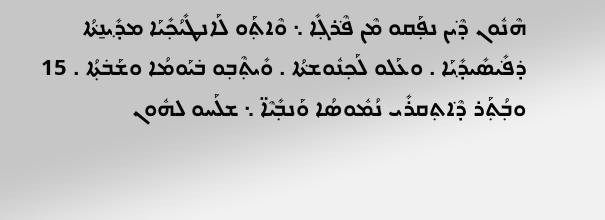ܗܶܢܽܘܢ ܕ݁ܶܝܢ ܢܦ݂ܰܩܘ ܡܶܢ ܦ݁ܶܪܓ݂ܺܐ ܆ ܘܶܐܬ݂ܰܘ ܠܰܐܢܛܺܝܳܟ݂ܺܝܰܐ ܡܕ݂ܺܝܢ̱ܬ݁ܳܐ ܕ݁ܦ݁ܺܝܣܺܝܕ݂ܺܝܰܐ . ܘܥܰܠܘ ܠܰܟ݂ܢܽܘܫܬ݁ܳܐ . ܘܺܝܬ݂ܶܒ݂ܘ ܒ݁ܝܰܘܡܳܐ ܘܫܰܒ݁ܬ݂ܳܐ . 15 ܘܒ݂ܳܬ݂ܰܪ ܕ݁ܶܐܬ݂ܩܪܺܝ ܢܳܡܽܘܣܳܐ ܘܰܢܒ݂ܺܝܶܐ̈ ܆ ܫܠܰܚܘ ܠܗܽܘܢ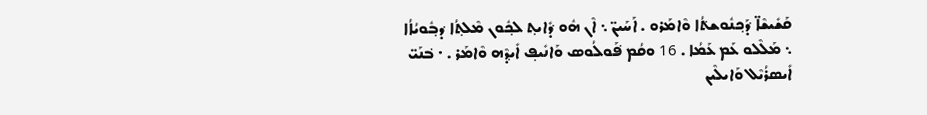ܩܰܫܺܝܫܶܐ̈ ܕ݁ܰܟ݂ܢܽܘܫܬ݁ܳܐ ܘܶܐܡܰܪܘ . ܐܰܚܰܝܢ̈ ܆ ܐܶܢ ܗܽܘ ܕ݁ܺܐܝܬ݂ ܠܟ݂ܽܘܢ ܡܶܠܬ݂ܳܐ ܕ݁ܒ݂ܽܘܝܳܐܳܐ ܆ ܡܰܠܶܠܘ ܥܰܡ ܥܰܡܳܐ . 16 ܘܩܳܡ ܦ݁ܰܘܠܳܘܣ ܘܰܐܢܺܝܦ݂ ܐܺܝܕ݂ܶܗ ܘܶܐܡܰܪ . ܁ ܒ݁ܢܰܝ̈ ܐܺܝܣܪܳܝܶܠ ܘܰܐܝܠܶܝܢ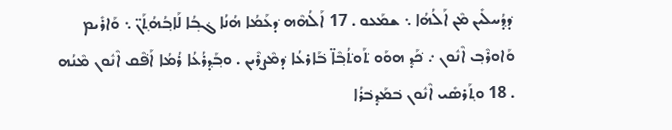ܕ݁ܕ݂ܳܚܠܺܝܢ ܡܶܢ ܐܰܠܳܗܳܐ ܆ ܫܡܰܥܘ . 17 ܐܰܠܳܗܶܗ ܕ݁ܥܰܡܳܐ ܗܳܢܳܐ ܓ݁ܒ݂ܳܐ ܠܰܐܒ݂ܳܗܳܬ݂ܰܢ̈ ܆ ܘܰܐܪܺܝܡ ܘܰܐܘܪܶܒ݂ ܐܶܢܽܘܢ ܇ ܟ݁ܰܕ݂ ܗܘܰܘ ܬ݁ܰܘܬ݁ܳܒ݂ܶܐ̈ ܒ݁ܰܐܪܥܳܐ ܕ݁ܡܶܨܪܶܝܢ . ܘܒ݂ܰܕ݂ܪܳܥܳܐ ܪܳܡܳܐ ܐܰܦ݁ܶܩ ܐܶܢܽܘܢ ܡܶܢܳܗ . 18 ܘܬ݂ܰܪܣܺܝ ܐܶܢܽܘܢ ܒ݁ܡܰܕ݂ܒ݁ܪܳܐ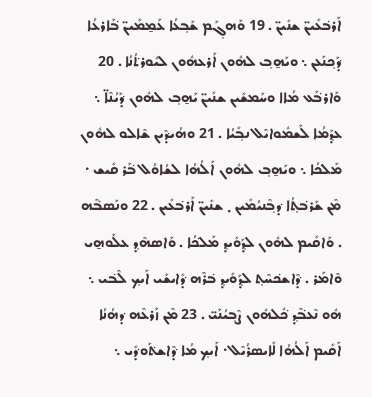ܐܰܪܒ݁ܥܺܝܢ̈ ܫܢܺܝܢ̈ . 19 ܘܰܗܓ݂ܰܡ ܫܰܒ݂ܥܳܐ ܥܰܡ̱ܡܺܝܢ̈ ܒ݁ܰܐܪܥܳܐ ܕ݁ܰܟ݂ܢܰܥܢ ܆ ܘܝܰܗ̱ܒ݂ ܠܗܽܘܢ ܐܰܪܥܗܽܘܢ ܠܝܽܘܪܬ݁ܳܢܳܐ . 20 ܘܰܐܪܒ݁ܰܥ ܡܳܐܐ ܘܚܰܡܫܺܝܢ ܫܢܺܝܢ̈ ܝܰܗ̱ܒ݂ ܠܗܽܘܢ ܕ݁ܰܝܳܢܶܐ̈ ܆ ܥܕ݂ܰܡܳܐ ܠܰܫܡܽܘܐܝܶܠ ܢܒ݂ܺܝܳܐ . 21 ܘܗܳܝܕ݁ܶܝܢ ܫܶܐܠܘ ܠܗܽܘܢ ܡܰܠܟ݁ܳܐ ܆ ܘܝܰܗ̱ܒ݂ ܠܗܽܘܢ ܐܰܠܳܗܳܐ ܠܫܳܐܘܳܠ ܒ݁ܰܪ ܩܺܝܫ ܁ ܡܶܢ ܫܰܪܒ݁ܬ݂ܳܐ ܕ݁ܒ݂ܶܢܝܳܡܺܝܢ ܂ ܫܢܺܝܢ̈ ܐܰܪܒ݁ܥܺܝܢ . 22 ܘܢܰܣܒ݁ܶܗ . ܘܰܐܩܺܝܡ ܠܗܽܘܢ ܠܕ݂ܰܘܺܝܕ݂ ܡܰܠܟ݁ܳܐ . ܘܰܐܣܗܶܕ݂ ܥܠܰܘܗ̱ܝ ܘܶܐܡܰܪ . ܕ݁ܶܐܫܟ݁ܚܶܬ݂ ܠܕ݂ܰܘܺܝܕ݂ ܒ݁ܪܶܗ ܕ݁ܺܐܝܫܰܝ ܐܰܝܟ݂ ܠܶܒ݁ܝ ܆ ܗܽܘ ܢܶܥܒ݁ܶܕ݂ ܟ݁ܽܠܗܽܘܢ ܨܶܒ݂ܝܳܢܰܝ̈ . 23 ܡܶܢ ܙܰܪܥܶܗ ܕ݁ܗܳܢܳܐ ܐܰܩܺܝܡ ܐܰܠܳܗܳܐ ܠܺܐܝܣܪܳܝܶܠ ܁ ܐܰܝܟ݂ ܡܳܐ ܕ݁ܶܐܫܬ݁ܰܘܕ݁ܺܝ ܆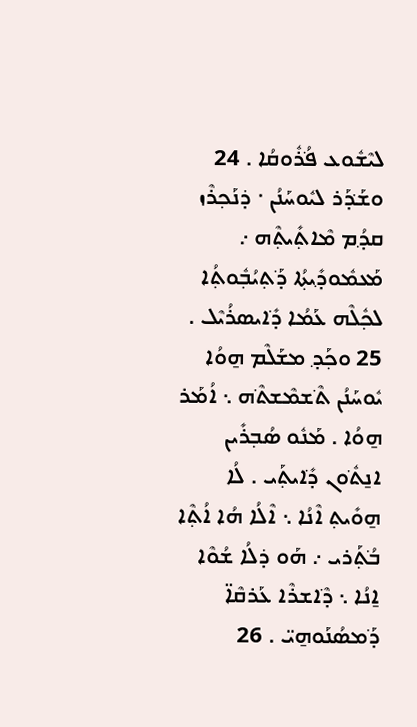ܠܝܶܫܽܘܥ ܦ݁ܳܪܽܘܩܳܐ . 24 ܘܫܰܕ݁ܰܪ ܠܝܽܘܚܰܢܳܢ ܁ ܕ݁ܢܰܟ݂ܪܶܙ ܩܕ݂ܳܡ ܡܶܐܬ݂ܺܝܬ݂ܶܗ ܇ ܡܰܥܡܽܘܕ݂ܺܝܬ݂ܳܐ ܕ݁ܰܬ݂ܝܳܒ݂ܽܘܬ݂ܳܐ ܠܟ݂ܽܠܶܗ ܥܰܡܳܐ ܕ݁ܺܐܝܣܪܳܝܶܠ . 25 ܘܟ݂ܰܕ݂ ܡܫܰܠܶܡ ܗ̱ܘܳܐ ܝܽܘܚܰܢܳܢ ܬ݁ܶܫܡܶܫܬ݁ܶܗ ܆ ܐܳܡܰܪ ܗ̱ܘܳܐ . ܡܰܢܽܘ ܣܳܒ݂ܪܺܝܢ ܐܢ̱ܬ݁ܽܘܢ ܕ݁ܺܐܝܬ݂ܰܝ . ܠܳܐ ܗ̱ܘܺܝܬ݂ ܐܶܢܳܐ ܆ ܐܶܠܳܐ ܗܳܐ ܐܳܬ݂ܶܐ ܒ݁ܳܬ݂ܰܪܝ ܇ ܗܰܘ ܕ݁ܠܳܐ ܫܳܘܶܐ ܐ̱ܢܳܐ ܆ ܕ݁ܶܐܫܪܶܐ ܥܰܪܩܶܐ̈ ܕ݁ܰܡܣܳܢܰܘܗ̱ܝ̈ . 26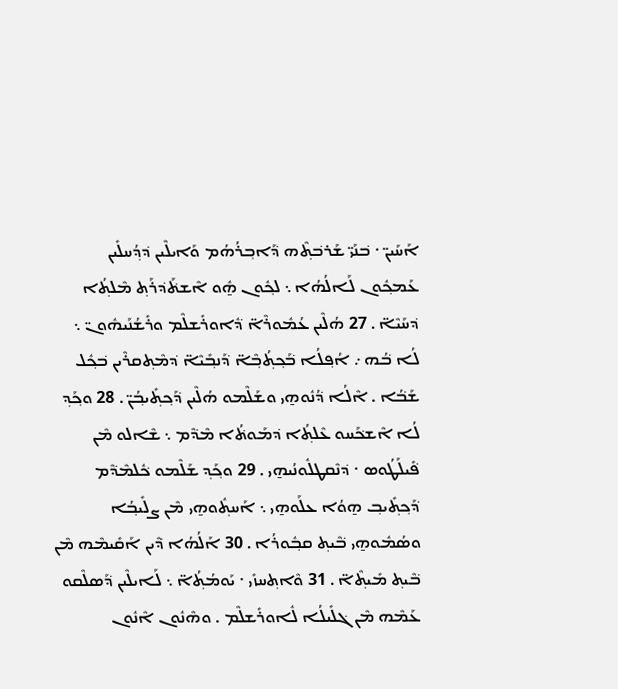ܐܰܚܰܝܢ̈ ܁ ܒ݁ܢܰܝ̈ ܫܰܪܒ݁ܬ݂ܶܗ ܕ݁ܰܐܒ݂ܪܳܗܳܡ ܘܰܐܝܠܶܝܢ ܕ݁ܕ݂ܳܚܠܺܝܢ ܥܰܡܟ݂ܽܘܢ ܠܰܐܠܳܗܳܐ ܆ ܠܟ݂ܽܘܢ ܗ̱ܽܘ ܐܶܫܬ݁ܰܕ݁ܪܰܬ݂ ܡܶܠܬ݂ܳܐ ܕ݁ܚܰܝܶܐ̈ . 27 ܗܳܠܶܝܢ ܥܳܡܽܘܪܶܐ̈ ܕ݁ܽܐܘܪܺܫܠܶܡ ܘܪܺܫܳܢܰܝܗܽܘܢ̈ ܆ ܠܳܐ ܒ݁ܳܗ ܇ ܐܳܦ݂ܠܳܐ ܒ݁ܰܟ݂ܬ݂ܳܒ݂ܶܐ̈ ܕ݁ܰܢܒ݂ܺܝܶܐ̈ ܕ݁ܡܶܬ݂ܩܪܶܝܢ ܒ݁ܟ݂ܽܠ ܫܰܒ݁ܳܐ . ܐܶܠܳܐ ܕ݁ܳܢܽܘܗ̱ܝ ܘܫܰܠܶܡܘ ܗܳܠܶܝܢ ܕ݁ܰܟ݂ܬ݂ܺܝܒ݂ܳܢ̈ . 28 ܘܟ݂ܰܕ݂ ܠܳܐ ܐܶܫܟ݁ܰܚܘ ܥܶܠܬ݂ܳܐ ܕ݁ܡܰܘܬ݁ܳܐ ܡܶܕ݁ܶܡ ܆ ܫܶܐܠܘ ܡܶܢ ܦ݁ܺܝܠܰܛܳܘܣ ܁ ܕ݁ܢܶܩܛܠܽܘܢܳܝܗ̱ܝ . 29 ܘܟ݂ܰܕ݂ ܫܰܠܶܡܘ ܟ݁ܽܠܡܶܕ݁ܶܡ ܕ݁ܰܟ݂ܬ݂ܺܝܒ݂ ܗ̱ܘܳܐ ܥܠܰܘܗ̱ܝ ܆ ܐܰܚܬ݂ܽܘܗ̱ܝ ܡܶܢ ܨܠܺܝܒ݂ܳܐ ܘܣܳܡܽܘܗ̱ܝ ܒ݁ܶܝܬ݂ ܩܒ݂ܽܘܪܳܐ . 30 ܐܰܠܳܗܳܐ ܕ݁ܶܝܢ ܐܰܩܺܝܡܶܗ ܡܶܢ ܒ݁ܶܝܬ݂ ܡܺܝܬ݂ܶܐ̈ . 31 ܘܶܐܬ݂ܚܙܺܝ ܁ ܝܰܘܡܳܬ݂ܳܐ̈ ܆ ܠܰܐܝܠܶܝܢ ܕ݁ܰܣܠܶܩܘ ܥܰܡܶܗ ܡܶܢ ܓ݁ܠܺܝܠܳܐ ܠܽܐܘܪܺܫܠܶܡ . ܘܗܶܢܽܘܢ ܐܶܢܽܘܢ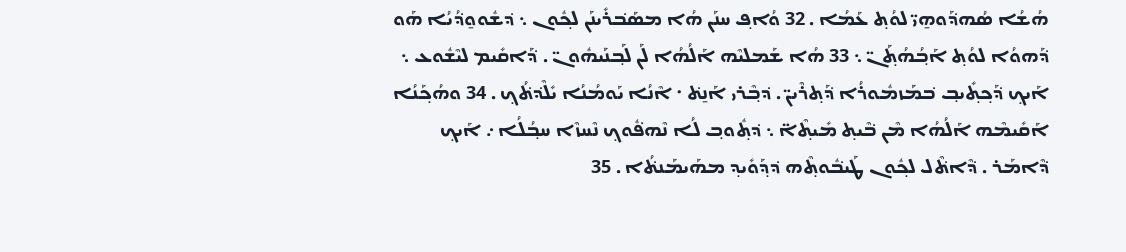ܗܳܫܳܐ ܣܳܗܕ݁ܰܘܗ̱ܝ̈ ܠܘܳܬ݂ ܥܰܡܳܐ . 32 ܘܳܐܦ݂ ܚܢܰܢ ܗܳܐ ܡܣܰܒ݁ܪܺܝܢܰܢ ܠܟ݂ܽܘܢ ܆ ܕ݁ܫܽܘܘ̱ܕ݁ܳܝܳܐ ܗܰܘ ܕ݁ܰܗܘܳܐ ܠܘܳܬ݂ ܐܰܒ݂ܳܗܳܬ݂ܰܢ̈ ܆ 33 ܗܳܐ ܫܰܡܠܝܶܗ ܐܰܠܳܗܳܐ ܠܰܢ ܠܰܒ݂ܢܰܝܗܽܘܢ̈ . ܕ݁ܰܐܩܺܝܡ ܠܝܶܫܽܘܥ ܆ ܐܰܝܟ݂ ܕ݁ܰܟ݂ܬ݂ܺܝܒ݂ ܒ݁ܡܰܙܡܽܘܪܳܐ ܕ݁ܰܬ݂ܪܶܝܢ̈ . ܕ݁ܒ݂ܶܪܝ ܐܰܢ̱ܬ݁ ܁ ܐܶܢܳܐ ܝܰܘܡܳܢܳܐ ܝܺܠܶܕ݁ܬ݁ܳܟ݂ . 34 ܘܗܳܟ݂ܰܢܳܐ ܐܰܩܺܝܡܶܗ ܐܰܠܳܗܳܐ ܡܶܢ ܒ݁ܶܝܬ݂ ܡܺܝܬ݂ܶܐ̈ ܆ ܕ݁ܬ݂ܽܘܒ݂ ܠܳܐ ܢܶܗܦ݁ܽܘܟ݂ ܢܶܚܙܶܐ ܚܒ݂ܳܠܳܐ ܇ ܐܰܝܟ݂ ܕ݁ܶܐܡܰܪ . ܕ݁ܶܐܬ݁ܶܠ ܠܟ݂ܽܘܢ ܛܰܝܒ݁ܽܘܬ݂ܶܗ ܕ݁ܕ݂ܰܘܺܝܕ݂ ܡܗܰܝܡܰܢܬ݁ܳܐ . 35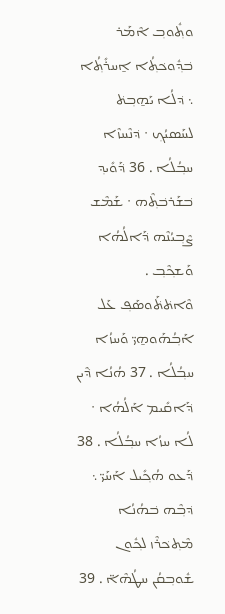ܘܬ݂ܽܘܒ݂ ܐܶܡܰܪ ܒ݁ܕ݂ܽܘܟ݁ܬ݂ܳܐ ܐ̱ܚܪܺܬ݂ܳܐ ܆ ܕ݁ܠܳܐ ܝܰܗ̱ܒ݂ܬ݁ ܠܚܰܣܝܳܟ݂ ܁ ܕ݁ܢܶܚܙܶܐ ܚܒ݂ܳܠܳܐ . 36 ܕ݁ܰܘܺܝܕ݂ ܒ݁ܫܰܪܒ݁ܬ݂ܶܗ ܁ ܫܰܡܶܫ ܨܶܒ݂ܝܳܢܶܗ ܕ݁ܰܐܠܳܗܳܐ ܘܰܫܟ݂ܶܒ݂ . ܘܶܐܬ݁ܬ݁ܰܘܣܰܦ݂ ܥܰܠ ܐܰܒ݂ܳܗܰܘܗ̱ܝ̈ ܘܰܚܙܳܐ ܚܒ݂ܳܠܳܐ . 37 ܗܳܢܳܐ ܕ݁ܶܝܢ ܕ݁ܰܐܩܺܝܡ ܐܰܠܳܗܳܐ ܁ ܠܳܐ ܚܙܳܐ ܚܒ݂ܳܠܳܐ . 38 ܕ݁ܰܥܘ ܗܳܟ݂ܺܝܠ ܐܰܚܰܝ̈ ܆ ܕ݁ܒ݂ܶܗ ܒ݁ܗܳܢܳܐ ܡܶܬ݂ܟ݁ܪܶܙ ܠܟ݂ܽܘܢ ܫܽܘܒ݂ܩܳܢ ܚܛܳܗܶܐ̈ . 39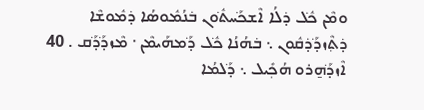ܘܡܶܢ ܟ݁ܽܠ ܕ݁ܠܳܐ ܐܶܫܟ݁ܰܚܬ݁ܽܘܢ ܒ݁ܢܳܡܽܘܣܳܐ ܕ݁ܡܽܘܫܶܐ ܕ݁ܬ݂ܶܙܕ݁ܰܕ݁ܩܽܘܢ ܆ ܒ݁ܗܳܢܳܐ ܟ݁ܽܠ ܕ݁ܰܡܗܰܝܡܶܢ ܁ ܡܶܙܕ݁ܰܕ݁ܰܩ . 40 ܐܶܙܕ݁ܰܗ̱ܪܘ ܗܳܟ݂ܺܝܠ ܆ ܕ݁ܰܠܡܳܐ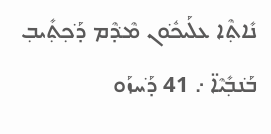ܢܺܐܬ݂ܶܐ ܥܠܰܝܟ݁ܽܘܢ ܡܶܕ݁ܶܡ ܕ݁ܰܟ݂ܬ݂ܺܝܒ݂ ܒ݁ܰܢܒ݂ܺܝܶܐ̈ ܇ 41 ܕ݁ܰܚܙܰܘ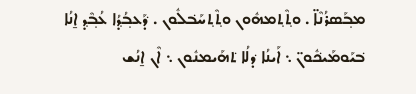ܡܒ݂ܰܣܪܳܢܶܐ̈ . ܘܬ݂ܶܬ݂ܡܗܽܘܢ ܘܬ݂ܶܬ݂ܚܰܒ݁ܠܽܘܢ . ܕ݁ܰܥܒ݂ܳܕ݂ܳܐ ܥܳܒ݂ܶܕ݂ ܐ̱ܢܳܐ ܒ݁ܝܰܘܡܰܝܟ݁ܽܘܢ̈ ܆ ܐܰܝܢܳܐ ܕ݁ܠܳܐ ܬ݁ܗܰܝܡܢܽܘܢ ܆ ܐܶܢ ܐ̱ܢܳܫ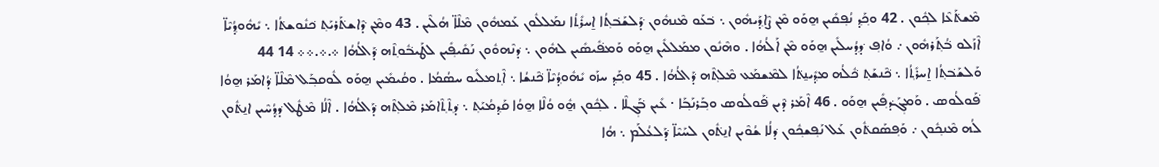ܡܶܫܬ݁ܰܥܶܐ ܠܟ݂ܽܘܢ . 42 ܘܟ݂ܰܕ݂ ܢܳܦ݂ܩܺܝܢ ܗ̱ܘܰܘ ܡܶܢ ܨܶܐܕ݂ܰܝܗܽܘܢ ܆ ܒ݁ܥܰܘ ܡܶܢܗܽܘܢ ܕ݁ܰܠܫܰܒ݁ܬ݂ܳܐ ܐ̱ܚܪܺܬ݂ܳܐ ܢܡܰܠܠܽܘܢ ܥܰܡܗܽܘܢ ܡܶܠܶܐ̈ ܗܳܠܶܝܢ . 43 ܘܡܶܢ ܕ݁ܶܐܫܬ݁ܰܪܝܰܬ݂ ܟ݁ܢܽܘܫܬ݁ܳܐ ܆ ܝܺܗܽܘܕ݂ܳܝܶܐ̈ ܐܶܙܰܠܘ ܒ݁ܳܬ݂ܰܪܗܽܘܢ ܇ ܘܳܐܦ݂ ܕ݁ܕ݂ܳܚܠܺܝܢ ܗ̱ܘܰܘ ܡܶܢ ܐܰܠܳܗܳܐ . ܘܗܶܢܽܘܢ ܡܡܰܠܠܺܝܢ ܗ̱ܘܰܘ ܘܰܡܦ݁ܺܝܣܺܝܢ ܠܗܽܘܢ ܆ ܕ݁ܢܶܗܘܽܘܢ ܢܰܩܺܝܦ݂ܺܝܢ ܠܛܰܝܒ݁ܽܘܬ݂ܶܗ ܕ݁ܰܐܠܳܗܳܐ ܀.܀.܀܀ 14 44 ܘܰܠܫܰܒ݁ܬ݂ܳܐ ܐ̱ܚܪܺܬ݂ܳܐ ܆ ܟ݁ܶܢܫܰܬ݂ ܟ݁ܽܠܳܗ ܡܕ݂ܺܝܢ̱ܬ݁ܳܐ ܠܡܶܫܡܰܥ ܡܶܠܬ݂ܶܗ ܕ݁ܰܐܠܳܗܳܐ . 45 ܘܟ݂ܰܕ݂ ܚܙܰܘ ܝܺܗܽܘܕ݂ܳܝܶܐ̈ ܟ݁ܶܢܫܳܐ ܆ ܐܶܬ݂ܡܠܺܝܘ ܚܣܳܡܳܐ . ܘܩܳܝܡܺܝܢ ܗ̱ܘܰܘ ܠܽܘܩܒ݂ܰܠ ܡܶܠܶܐ̈ ܕ݁ܳܐܡܰܪ ܗ̱ܘܳܐ ܦ݁ܰܘܠܳܘܣ . ܘܰܡܓ݂ܰܕ݁ܦ݂ܺܝܢ ܗ̱ܘܰܘ . 46 ܐܶܡܰܪ ܕ݁ܶܝܢ ܦ݁ܰܘܠܳܘܣ ܘܒ݂ܰܪܢܰܒ݂ܰܐ ܁ ܥܺܝܢ ܒ݁ܰܓ݂ܠܶܐ . ܠܟ݂ܽܘܢ ܗ̱ܽܘ ܘܳܠܶܐ ܗ̱ܘܳܐ ܩܰܕ݂ܡܳܝܰܬ݂ ܆ ܕ݁ܬ݂ܶܬ݂ܶܐܡܰܪ ܡܶܠܬ݂ܶܗ ܕ݁ܰܐܠܳܗܳܐ . ܐܶܠܳܐ ܡܶܛܽܠ ܕ݁ܕ݂ܳܚܶܝܢ ܐܢ̱ܬ݁ܽܘܢ ܠܳܗ ܡܶܢܟ݂ܽܘܢ ܇ ܘܰܦ݂ܣܰܩܬ݁ܽܘܢ ܥܰܠ ܢܰܦ݂ܫܟ݂ܽܘܢ ܕ݁ܠܳܐ ܫܳܘܶܝܢ ܐܢ̱ܬ݁ܽܘܢ ܠܚܰܝܶܐ̈ ܕ݁ܰܠܥܳܠܰܡ ܆ ܗܳܐ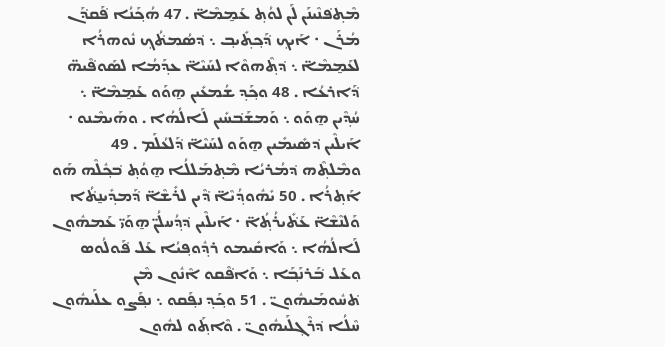ܡܶܬ݂ܦ݁ܢܶܝܢܰܢ ܠܰܢ ܠܘܳܬ݂ ܥܰܡ̱ܡܶܐ̈ . 47 ܗܳܟ݂ܰܢܳܐ ܦ݁ܰܩܕ݁ܰܢ ܡܳܪܰܢ ܁ ܐܰܝܟ݂ ܕ݁ܰܟ݂ܬ݂ܺܝܒ݂ ܆ ܕ݁ܣܳܡܬ݁ܳܟ݂ ܢܽܘܗܪܳܐ ܠܥܰܡ̱ܡܶܐ̈ ܆ ܕ݁ܬ݂ܶܗܘܶܐ ܠܚܰܝܶܐ̈ ܥܕ݂ܰܡܳܐ ܠܣܰܘܦ݁ܶܝܗ̈ ܕ݁ܰܐܪܥܳܐ . 48 ܘܟ݂ܰܕ݂ ܫܳܡܥܺܝܢ ܗ̱ܘܰܘ ܥܰܡ̱ܡܶܐ̈ ܆ ܚܳܕ݂ܶܝܢ ܗ̱ܘܰܘ ܆ ܘܰܡܫܰܒ݁ܚܺܝܢ ܠܰܐܠܳܗܳܐ . ܘܗܰܝܡܶܢܘ ܁ ܐܰܝܠܶܝܢ ܕ݁ܣܺܝܡܺܝܢ ܗ̱ܘܰܘ ܠܚܰܝܶܐ̈ ܕ݁ܰܠܥܳܠܰܡ . 49 ܘܡܶܠܬ݂ܶܗ ܕ݁ܡܳܪܝܳܐ ܡܶܬ݂ܡܰܠܠܳܐ ܗ̱ܘܳܬ݂ ܒ݁ܟ݂ܽܠܶܗ ܗܰܘ ܐܰܬ݂ܪܳܐ . 50 ܝܺܗܽܘܕ݂ܳܝܶܐ̈ ܕ݁ܶܝܢ ܠܪܺܫܶܐ̈ ܕ݁ܰܡܕ݂ܺܝܢ̱ܬ݁ܳܐ ܘܰܠܢܶܫܶܐ̈ ܥܰܬ݁ܺܝܪܳܬ݂ܳܐ̈ ܁ ܐܰܝܠܶܝܢ ܕ݁ܕ݂ܳܚܠܳܢ̈ ܗ̱ܘܰܝ̈ ܥܰܡܗܽܘܢ ܠܰܐܠܳܗܳܐ ܆ ܘܰܐܩܺܝܡܘ ܪܕ݂ܽܘܦ݂ܝܳܐ ܥܰܠ ܦ݁ܰܘܠܳܘܣ ܘܥܰܠ ܒ݁ܰܪܢܰܒ݂ܰܐ ܆ ܘܰܐܦ݁ܶܩܘ ܐܶܢܽܘܢ ܡܶܢ ܬ݁ܚܽܘܡܰܝܗܽܘܢ̈ . 51 ܘܟ݂ܰܕ݂ ܢܦ݂ܰܩܘ ܆ ܢܦ݂ܰܨܘ ܥܠܰܝܗܽܘܢ ܚܶܠܳܐ ܕ݁ܪܶܓ݂ܠܰܝܗܽܘܢ̈ . ܘܶܐܬ݂ܰܘ ܠܗܽܘܢ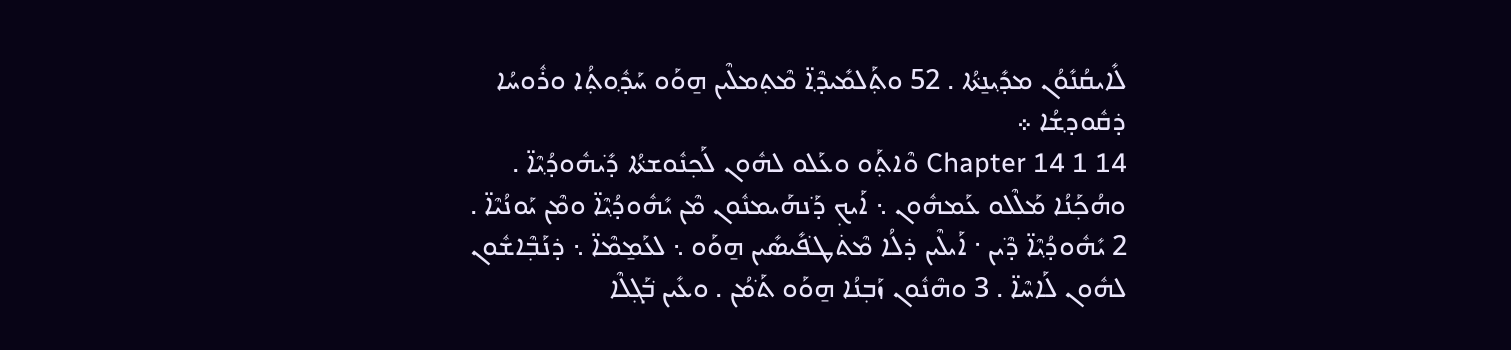ܠܺܐܝܩܳܢܺܘܳܢ ܡܕ݂ܺܝܢ̱ܬ݁ܳܐ . 52 ܘܬ݂ܰܠܡܺܝܕ݂ܶܐ̈ ܡܶܬ݂ܡܠܶܝܢ ܗ̱ܘܰܘ ܚܰܕ݂ܽܘܬ݂ܳܐ ܘܪܽܘܚܳܐ ܕ݁ܩܽܘܕ݂ܫܳܐ ܀
14 Chapter 14 1 ܘܶܐܬ݂ܰܘ ܘܥܰܠܘ ܠܗܽܘܢ ܠܰܟ݂ܢܽܘܫܬ݁ܳܐ ܕ݁ܺܝܗܽܘܕ݂ܳܝܶܐ̈ . ܘܗܳܟ݂ܰܢܳܐ ܡܰܠܶܠܘ ܥܰܡܗܽܘܢ ܆ ܐܰܝܟ݂ ܕ݁ܰܢܗܰܝܡܢܽܘܢ ܡܶܢ ܝܺܗܽܘܕ݂ܳܝܶܐ̈ ܘܡܶܢ ܝܰܘܢܳܝܶܐ̈ . 2 ܝܺܗܽܘܕ݂ܳܝܶܐ̈ ܕ݁ܶܝܢ ܁ ܐܰܝܠܶܝܢ ܕ݁ܠܳܐ ܡܶܬ݁ܛܦ݁ܺܝܣܺܝܢ ܗ̱ܘܰܘ ܆ ܠܥܰܡ̱ܡܶܐ̈ ܆ ܕ݁ܢܰܒ݂ܶܐܫܽܘܢ ܠܗܽܘܢ ܠܰܐܚܶܐ̈ . 3 ܘܗܶܢܽܘܢ ܙܰܒ݂ܢܳܐ ܗ̱ܘܰܘ ܬ݁ܰܡܳܢ . ܘܥܺܝܢ ܒ݁ܰܓ݂ܠܶܐ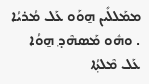ܡܡܰܠܠܺܝܢ ܗ̱ܘܰܘ ܥܰܠ ܡܳܪܝܳܐ . ܘܗܽܘ ܡܰܣܗܶܕ݂ ܗ̱ܘܳܐ ܥܰܠ ܡܶܠܬ݂ܳܐ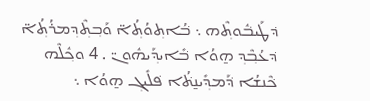ܕ݁ܛܰܝܒ݁ܽܘܬ݂ܶܗ ܆ ܒ݁ܳܐܬ݂ܘܳܬ݂ܳܐ̈ ܘܰܒ݂ܬ݂ܶܕ݂ܡܪܳܬ݂ܳܐ̈ ܕ݁ܥܳܒ݂ܶܕ݂ ܗ̱ܘܳܐ ܒ݁ܺܐܝܕ݂ܰܝܗܽܘܢ̈ . 4 ܘܟ݂ܽܠܶܗ ܟ݁ܶܢܫܳܐ ܕ݁ܰܡܕ݂ܺܝܢ̱ܬ݁ܳܐ ܦ݁ܠܺܝܓ݂ ܗ̱ܘܳܐ ܆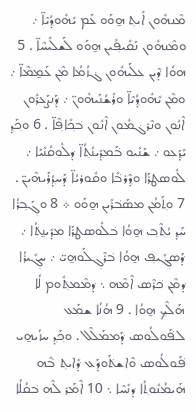ܡܶܢܗܽܘܢ ܐܺܝܬ݂ ܗ̱ܘܰܘ ܥܰܡ ܝܺܗܽܘܕ݂ܳܝܶܐ̈ ܇ ܘܡܶܢܗܽܘܢ ܢܰܩܺܝܦ݂ܺܝܢ ܗ̱ܘܰܘ ܠܰܫܠܺܝܚܶܐ̈ . 5 ܗܘܳܐ ܕ݁ܶܝܢ ܥܠܰܝܗܽܘܢ ܓ݁ܙܳܡܳܐ ܡܶܢ ܥܰܡ̱ܡܶܐ̈ ܇ ܘܡܶܢ ܝܺܗܽܘܕ݂ܳܝܶܐ̈ ܘܪܺܫܳܢܰܝܗܽܘܢ̈ ܇ ܕ݁ܰܢܨܰܥܪܽܘܢ ܐܶܢܽܘܢ ܘܢܶܪܓ݁ܡܽܘܢ ܐܶܢܽܘܢ ܒ݁ܟ݂ܺܐܦ݂ܶܐ̈ . 6 ܘܟ݂ܰܕ݂ ܝܺܕ݂ܰܥܘ ܇ ܫܰܢܺܝܘ ܒ݁ܰܡܕ݂ܺܝܢܳܬ݂ܳܐ̈ ܕ݁ܠܽܘܩܳܢܺܝܰܐ ܇ ܠܽܘܣܛܪܰܐ ܘܕ݂ܶܪܒ݁ܺܐ ܘܩܽܘܪܝܳܐ̈ ܕ݁ܰܚܕ݂ܳܪܰܝܗܶܝܢ̈ . 7 ܘܬ݂ܰܡܳܢ ܡܣܰܒ݁ܪܺܝܢ ܗ̱ܘܰܘ ܀ 8 ܘܓ݂ܰܒ݂ܪܳܐ ܚܰܕ݂ ܝܳܬ݂ܶܒ݂ ܗ̱ܘܳܐ ܒ݁ܠܽܘܣܛܪܰܐ ܡܕ݂ܺܝܢ̱ܬ݁ܳܐ ܇ ܕ݁ܰܣܓ݂ܺܝܦ݂ ܗ̱ܘܳܐ ܒ݁ܪܶܓ݂ܠܰܘܗ̱ܝ̈ ܇ ܚܓ݂ܺܝܪܳܐ ܕ݁ܡܶܢ ܟ݁ܪܶܣ ܐܶܡܶܗ ܆ ܕ݁ܡܶܡܬ݂ܽܘܡ ܠܳܐ ܗܰܠܶܟ݂ ܗ̱ܘܳܐ . 9 ܗܳܢܳܐ ܫܡܰܥ ܠܦ݁ܰܘܠܳܘܣ ܕ݁ܰܡܡܰܠܶܠ . ܘܟ݂ܰܕ݂ ܚܙܳܝܗ̱ܝ ܦ݁ܰܘܠܳܘܣ ܘܶܐܫܬ݁ܰܘܕ݁ܰܥ ܕ݁ܺܐܝܬ݂ ܒ݁ܶܗ ܗܰܝܡܳܢܽܘܬ݂ܳܐ ܕ݁ܢܺܚܶܐ ܆ 10 ܐܶܡܰܪ ܠܶܗ ܒ݁ܩܳܠܳܐ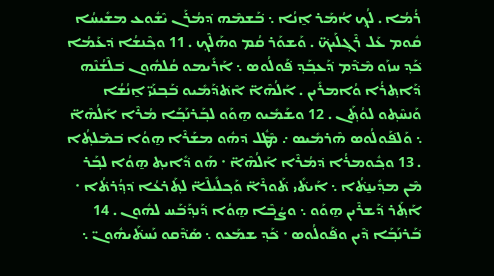ܪܳܡܳܐ . ܠܳܟ݂ ܐܳܡܰܪ ܐ̱ܢܳܐ ܆ ܒ݁ܰܫܡܶܗ ܕ݁ܡܳܪܰܢ ܝܶܫܽܘܥ ܡܫܺܝܚܳܐ ܩܽܘܡ ܥܰܠ ܪܶܓ݂ܠܰܝܟ݁̈ . ܘܰܫܘܰܪ ܩܳܡ ܘܗܰܠܶܟ݂ . 11 ܘܟ݂ܶܢܫܳܐ ܕ݁ܥܰܡܳܐ ܟ݁ܰܕ݂ ܚܙܰܘ ܡܶܕ݁ܶܡ ܕ݁ܰܥܒ݂ܰܕ݂ ܦ݁ܰܘܠܳܘܣ ܆ ܐܰܪܺܝܡܘ ܩܳܠܗܽܘܢ ܒ݁ܠܶܫܳܢܶܗ ܕ݁ܰܐܬ݂ܪܳܐ ܘܳܐܡܪܺܝܢ . ܐܰܠܳܗܶܐ̈ ܐܶܬ݁ܕ݁ܰܡܺܝܘ ܒ݁ܰܒ݂ܢܰܝ̈ ܐ̱ܢܳܫܳܐ ܘܰܢܚܶܬ݂ܘ ܠܘܳܬ݂ܰܢ . 12 ܘܫܰܡܺܝܘ ܗ̱ܘܰܘ ܠܒ݂ܰܪܢܰܒ݂ܰܐ ܡܳܪܶܐ ܐܰܠܳܗܶܐ̈ ܆ ܘܰܠܦ݁ܰܘܠܳܘܣ ܗܶܪܡܺܝܣ ܇ ܡܶܛܽܠ ܕ݁ܗܽܘ ܡܫܰܪܶܐ ܗ̱ܘܳܐ ܒ݁ܡܶܠܬ݂ܳܐ . 13 ܘܟ݂ܽܘܡܪܳܐ ܕ݁ܡܳܪܶܐ ܐܰܠܳܗܶܐ̈ ܁ ܗܰܘ ܕ݁ܺܐܝܬ݂ ܗ̱ܘܳܐ ܠܒ݂ܰܪ ܡܶܢ ܡܕ݂ܺܝܢ̱ܬ݁ܳܐ ܆ ܐܰܝܬ݁ܺܝ ܬ݁ܰܘܪܶܐ̈ ܘܰܟ݂ܠܺܝܠܶܐ̈ ܠܬ݂ܰܪܥܳܐ ܕ݁ܕ݂ܳܪܬ݁ܳܐ ܁ ܐܰܬ݂ܰܪ ܕ݁ܰܫܪܶܝܢ ܗ̱ܘܰܘ ܆ ܘܨܳܒ݂ܶܐ ܗ̱ܘܳܐ ܕ݁ܰܢܕ݂ܰܒ݁ܰܚ ܠܗܽܘܢ . 14 ܒ݁ܰܪܢܰܒ݂ܰܐ ܕ݁ܶܝܢ ܘܦ݁ܰܘܠܳܘܣ ܁ ܟ݁ܰܕ݂ ܫܡܰܥܘ ܆ ܣܰܕ݁ܶܩܘ ܢܰܚܬ݁ܰܝܗܽܘܢ̈ ܆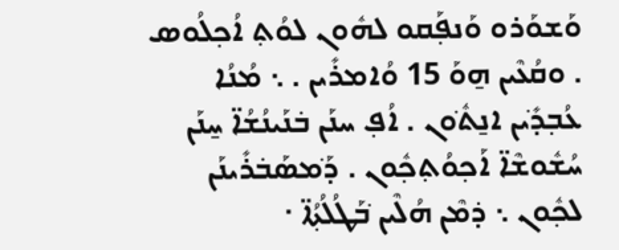ܘܰܫܘܰܪܘ ܘܰܢܦ݂ܰܩܘ ܠܗܽܘܢ ܠܘܳܬ݂ ܐܳܟ݂ܠܳܘܣ . ܘܩܳܥܶܝܢ ܗ̱ܘܰ 15 ܘܳܐܡܪܺܝܢ . ܆ ܡܳܢܳܐ ܥܳܒ݂ܕ݁ܺܝܢ ܐܢ̱ܬ݁ܽܘܢ . ܐܳܦ݂ ܚܢܰܢ ܒ݁ܢܰܝܢܳܫܳܐ̈ ܚ̱ܢܰܢ ܚܳܫܽܘܫܶܐ̈ ܐܰܟ݂ܘܳܬ݂ܟ݂ܽܘܢ . ܕ݁ܰܡܣܰܒ݁ܪܺܝܢܰܢ ܠܟ݂ܽܘܢ ܆ ܕ݁ܡܶܢ ܗܳܠܶܝܢ ܒ݁ܰܛܳܠܳܬ݂ܳܐ̈ ܁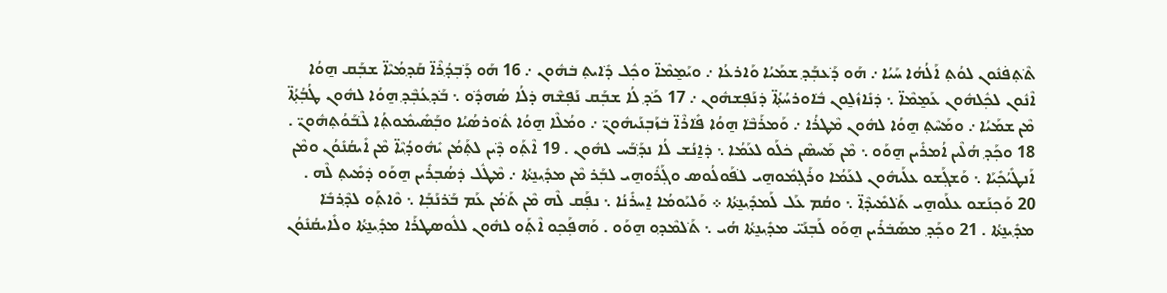ܬ݁ܶܬ݂ܦ݁ܢܽܘܢ ܠܘܳܬ݂ ܐܰܠܳܗܳܐ ܚܰܝܳܐ ܇ ܗܰܘ ܕ݁ܰܥܒ݂ܰܕ݂ ܫܡܰܝܳܐ ܘܰܐܪܥܳܐ ܇ ܘܝܰܡ̱ܡܶܐ̈ ܘܟ݂ܽܠ ܕ݁ܺܐܝܬ݂ ܒ݁ܗܽܘܢ ܇ 16 ܗܰܘ ܕ݁ܰܒ݂ܕ݂ܳܪܶܐ̈ ܩܰܕ݂ܡܳܝܶܐ̈ ܫܒ݂ܰܩ ܗ̱ܘܳܐ ܐܶܢܽܘܢ ܠܟ݂ܽܠܗܽܘܢ ܥܰܡ̱ܡܶܐ̈ ܆ ܕ݁ܢܺܐܙܽܠ̱ܘܢ ܒ݁ܽܐܘܪܚܳܬ݂ܳܐ̈ ܕ݁ܢܰܦ݂ܫܗܽܘܢ ܇ 17 ܟ݁ܰܕ݂ ܠܳܐ ܫܒ݂ܰܩ ܢܰܦ݂ܫܶܗ ܕ݁ܠܳܐ ܣܳܗܕ݁ܽܘ ܆ ܒ݁ܰܕ݂ܥܳܒ݂ܶܕ݂ ܗ̱ܘܳܐ ܠܗܽܘܢ ܛܳܒ݂ܳܬ݂ܳܐ̈ ܡܶܢ ܫܡܰܝܳܐ ܇ ܘܡܰܚܶܬ݂ ܗ̱ܘܳܐ ܠܗܽܘܢ ܡܶܛܪܳܐ ܇ ܘܰܡܪܰܒ݁ܶܐ ܗ̱ܘܳܐ ܦ݁ܺܐܪܶܐ̈ ܒ݁ܙܰܒ݂ܢܰܝܗܽܘܢ̈ ܇ ܘܡܳܠܶܐ ܗ̱ܘܳܐ ܬ݁ܽܘܪܣܳܝܳܐ ܘܒ݂ܰܣܺܝܡܽܘܬ݂ܳܐ ܠܶܒ݁ܰܘܳܬ݂ܗܽܘܢ̈ . 18 ܘܟ݂ܰܕ݂ ܗܳܠܶܝܢ ܐܳܡܪܺܝܢ ܗ̱ܘܰܘ ܆ ܡܶܢ ܡܰܚܣܶܢ ܟ݁ܠܰܘ ܠܥܰܡܳܐ ܆ ܕ݁ܐ̱ܢܳܫ ܠܳܐ ܢܕ݂ܰܒ݁ܰܚ ܠܗܽܘܢ . 19 ܐܶܬ݂ܰܘ ܕ݁ܶܝܢ ܠܬ݂ܰܡܳܢ ܝܺܗܽܘܕ݂ܳܝܶܐ̈ ܡܶܢ ܐܺܝܩܳܢܺܘܳܢ ܘܡܶܢ ܐܰܢܛܺܝܳܟ݂ܺܝܰܐ ܆ ܘܰܫܓ݂ܰܫܘ ܥܠܰܝܗܽܘܢ ܠܥܰܡܳܐ ܘܪܰܓ݂ܡܽܘܗ̱ܝ ܠܦ݁ܰܘܠܳܘܣ ܘܓ݂ܰܪܽܘܗ̱ܝ ܠܒ݂ܰܪ ܡܶܢ ܡܕ݂ܺܝܢ̱ܬ݁ܳܐ ܇ ܡܶܛܽܠ ܕ݁ܣܳܒ݂ܪܺܝܢ ܗ̱ܘܰܘ ܕ݁ܡܺܝܬ݂ ܠܶܗ . 20 ܘܰܟ݂ܢܰܫܘ ܥܠܰܘܗ̱ܝ ܬ݁ܰܠܡܺܝܕ݂ܶܐ̈ ܆ ܘܩܳܡ ܥܰܠ ܠܰܡܕ݂ܺܝܢ̱ܬ݁ܳܐ ܀ ܘܰܠܝܰܘܡܳܐ ܐ̱ܚܪܺܢܳܐ ܆ ܢܦ݂ܰܩ ܠܶܗ ܡܶܢ ܬ݁ܰܡܳܢ ܥܰܡ ܒ݁ܰܪܢܰܒ݂ܰܐ ܆ ܘܶܐܬ݂ܰܘ ܠܕ݂ܶܪܒ݁ܺܐ ܡܕ݂ܺܝܢ̱ܬ݁ܳܐ . 21 ܘܟ݂ܰܕ݂ ܡܣܰܒ݁ܪܺܝܢ ܗ̱ܘܰܘ ܠܰܒ݂ܢܰܝ̈ ܡܕ݂ܺܝܢ̱ܬ݁ܳܐ ܗܳܝ ܆ ܬ݁ܰܠܡܶܕ݂ܘ ܗ̱ܘܰܘ . ܘܰܗܦ݂ܰܟ݂ܘ ܐܶܬ݂ܰܘ ܠܗܽܘܢ ܠܠܽܘܣܛܪܰܐ ܡܕ݂ܺܝܢ̱ܬ݁ܳܐ ܘܠܺܐܝܩܳܢܺܘܳܢ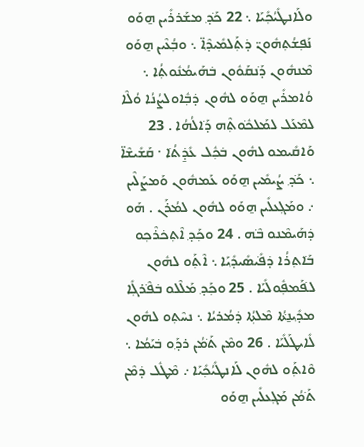ܘܠܰܐܢܛܺܝܳܟ݂ܺܝܰܐ ܆ 22 ܟ݁ܰܕ݂ ܡܫܰܪܪܺܝܢ ܗ̱ܘܰܘ ܢܰܦ݂ܫܳܬ݂ܗܽܘܢ̈ ܕ݁ܬ݂ܰܠܡܺܝܕ݂ܶܐ̈ ܆ ܘܒ݂ܳܥܶܝܢ ܗ̱ܘܰܘ ܡܶܢܗܽܘܢ ܕ݁ܰܢܩܰܘܽܘܢ ܒ݁ܗܰܝܡܳܢܽܘܬ݂ܳܐ ܆ ܘܳܐܡܪܺܝܢ ܗ̱ܘܰܘ ܠܗܽܘܢ ܕ݁ܒ݂ܽܐܘܠܨܳܢܳܐ ܘܳܠܶܐ ܠܡܶܥܰܠ ܠܡܰܠܟ݁ܽܘܬ݂ܶܗ ܕ݁ܰܐܠܳܗܳܐ . 23 ܘܰܐܩܺܝܡܘ ܠܗܽܘܢ ܒ݁ܟ݂ܽܠ ܥܺܕ̱݁ܬ݁ܳܐ ܁ ܩܰܫܺܝܫܶܐ̈ ܆ ܟ݁ܰܕ݂ ܨܳܝܡܺܝܢ ܗ̱ܘܰܘ ܥܰܡܗܽܘܢ ܘܰܡܨܰܠܶܝܢ ܇ ܘܡܰܓ݂ܥܠܺܝܢ ܗ̱ܘܰܘ ܠܗܽܘܢ ܠܡܳܪܰܢ . ܗܰܘ ܕ݁ܗܰܝܡܶܢܘ ܒ݁ܶܗ . 24 ܘܟ݂ܰܕ݂ ܐܶܬ݂ܟ݁ܪܶܟ݂ܘ ܒ݁ܰܐܬ݂ܪܳܐ ܕ݁ܦ݁ܺܝܣܺܝܕ݂ܺܝܰܐ ܆ ܐܶܬ݂ܰܘ ܠܗܽܘܢ ܠܦ݁ܰܡܦ݂ܽܘܠܺܝܰܐ . 25 ܘܟ݂ܰܕ݂ ܡܰܠܶܠܘ ܒ݁ܦ݁ܶܪܓ݂ܺܐ ܡܕ݂ܺܝܢ̱ܬ݁ܳܐ ܡܶܠܬ݂ܳܐ ܕ݁ܡܳܪܝܳܐ ܆ ܢܚܶܬ݂ܘ ܠܗܽܘܢ ܠܺܐܝܛܰܠܺܝܰܐ . 26 ܘܡܶܢ ܬ݁ܰܡܳܢ ܪܕ݂ܰܘ ܒ݁ܝܰܡܳܐ ܆ ܘܶܐܬ݂ܰܘ ܠܗܽܘܢ ܠܰܐܢܛܺܝܳܟ݂ܺܝܰܐ ܇ ܡܶܛܽܠ ܕ݁ܡܶܢ ܬ݁ܰܡܳܢ ܡܰܓ݂ܥܠܺܝܢ ܗ̱ܘܰܘ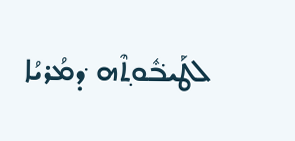ܠܛܰܝܒ݁ܽܘܬ݂ܶܗ ܕ݁ܡܳܪܝܳܐ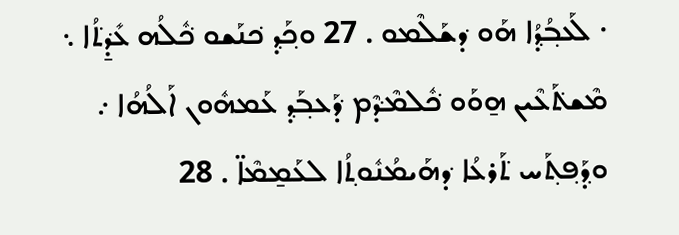܁ ܠܰܥܒ݂ܳܕ݂ܳܐ ܗܰܘ ܕ݁ܫܰܠܶܡܘ . 27 ܘܟ݂ܰܕ݂ ܟ݁ܢܰܫܘ ܟ݁ܽܠܳܗ ܥܺܕ̱݁ܬ݁ܳܐ ܆ ܡܶܫܬ݁ܰܥܶܝܢ ܗ̱ܘܰܘ ܟ݁ܽܠܡܶܕ݁ܶܡ ܕ݁ܰܥܒ݂ܰܕ݂ ܥܰܡܗܽܘܢ ܐܰܠܳܗܳܐ ܇ ܘܕ݂ܰܦ݂ܬ݂ܰܚ ܬ݁ܰܪܥܳܐ ܕ݁ܗܰܝܡܳܢܽܘܬ݂ܳܐ ܠܥܰܡ̱ܡܶܐ̈ . 28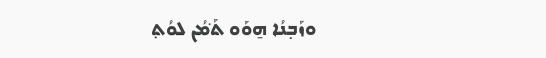ܘܙܰܒ݂ܢܳܐ ܗ̱ܘܰܘ ܬ݁ܰܡܳܢ ܠܘܳܬ݂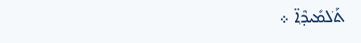ܬ݁ܰܠܡܺܝܕ݂ܶܐ̈ ܀